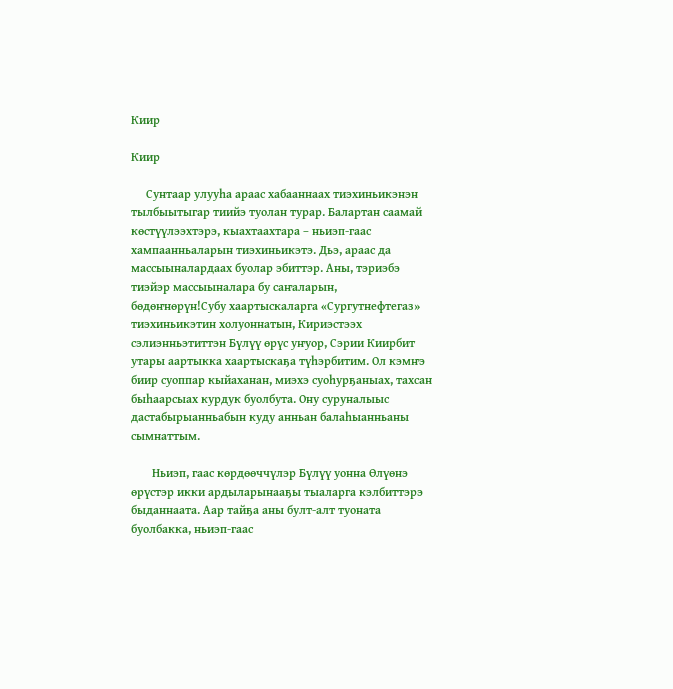Киир

Киир

     Сунтаар улууһа араас хабааннаах тиэхиньикэнэн тылбыытыгар тиийэ туолан турар. Балартан саамай көстүүлээхтэрэ, кыахтаахтара – ньиэп-гаас хампаанньаларын тиэхиньикэтэ. Дьэ, араас да массыыналардаах буолар эбиттэр. Аны, тэриэбэ тиэйэр массыыналара бу саҥаларын, бөдөҥнөрүн!Субу хаартыскаларга «Сургутнефтегаз» тиэхиньикэтин холуоннатын, Кириэстээх сэлиэнньэтиттэн Бүлүү өрүс уҥуор, Сэрии Киирбит утары аартыкка хаартыскаҕа түһэрбитим. Ол кэмҥэ биир суоппар кыйаханан, миэхэ суоһурҕаныах, тахсан быһаарсыах курдук буолбута. Ону суруналыыс дастабырыанньабын куду анньан балаһыанньаны сымнаттым.

       Ньиэп, гаас көрдөөччүлэр Бүлүү уонна Өлүөнэ өрүстэр икки ардыларынааҕы тыаларга кэлбиттэрэ быданнаата. Аар тайҕа аны булт-алт туоната буолбакка, ньиэп-гаас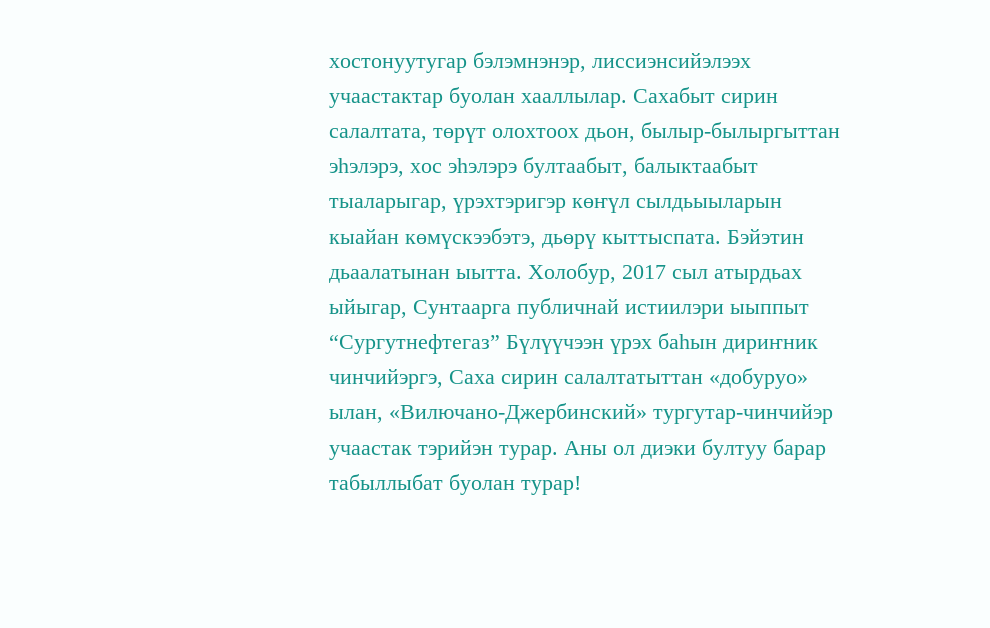хостонуутугар бэлэмнэнэр, лиссиэнсийэлээх учаастактар буолан хааллылар. Сахабыт сирин салалтата, төрүт олохтоох дьон, былыр-былыргыттан эһэлэрэ, хос эһэлэрэ бултаабыт, балыктаабыт тыаларыгар, үрэхтэригэр көҥүл сылдьыыларын кыайан көмүскээбэтэ, дьөрү кыттыспата. Бэйэтин дьаалатынан ыытта. Холобур, 2017 сыл атырдьах ыйыгар, Сунтаарга публичнай истиилэри ыыппыт “Сургутнефтегаз” Бүлүүчээн үрэх баһын дириҥник чинчийэргэ, Саха сирин салалтатыттан «добуруо» ылан, «Вилючано-Джербинский» тургутар-чинчийэр учаастак тэрийэн турар. Аны ол диэки бултуу барар табыллыбат буолан турар!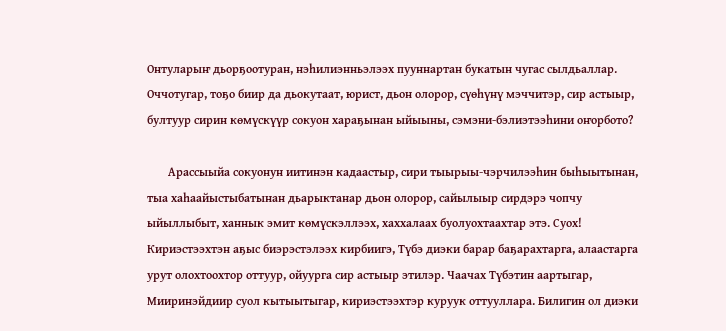Онтуларыҥ дьорҕоотуран, нэһилиэнньэлээх пууннартан букатын чугас сылдьаллар. Оччотугар, тоҕо биир да дьокутаат, юрист, дьон олорор, сүөһүнү мэччитэр, сир астыыр, бултуур сирин көмүскүүр сокуон хараҕынан ыйыыны, сэмэни-бэлиэтээһини оҥорбото?

       Арассыыйа сокуонун иитинэн кадаастыр, сири тыырыы-чэрчилээһин быһыытынан, тыа хаһаайыстыбатынан дьарыктанар дьон олорор, сайылыыр сирдэрэ чопчу ыйыллыбыт, ханнык эмит көмүскэллээх, хаххалаах буолуохтаахтар этэ. Суох! Кириэстээхтэн аҕыс биэрэстэлээх кирбиигэ, Түбэ диэки барар баҕарахтарга, алаастарга урут олохтоохтор оттуур, ойуурга сир астыыр этилэр. Чаачах Түбэтин аартыгар, Мииринэйдиир суол кытыытыгар, кириэстээхтэр куруук оттууллара. Билигин ол диэки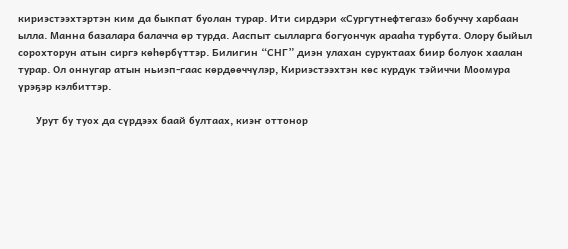кириэстээхтэртэн ким да быкпат буолан турар. Ити сирдэри «Сургутнефтегаз» бобуччу харбаан ылла. Манна базалара балачча өр турда. Ааспыт сылларга богуончук арааһа турбута. Олору быйыл сорохторун атын сиргэ көһөрбүттэр. Билигин “СНГ” диэн улахан суруктаах биир болуок хаалан турар. Ол оннугар атын ньиэп-гаас көрдөөччүлэр, Кириэстээхтэн көс курдук тэйиччи Моомура үрэҕэр кэлбиттэр.

      Урут бу туох да сүрдээх баай бултаах, киэҥ оттонор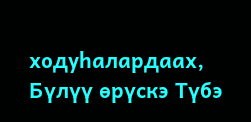ходуһалардаах, Бүлүү өрүскэ Түбэ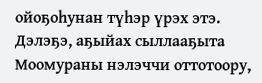ойоҕоһунан түһэр үрэх этэ. Дэлэҕэ, аҕыйах сыллааҕыта Моомураны нэлэччи оттотоору,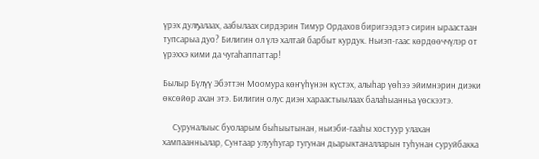үрэх дулҕалаах, аабылаах сирдэрин Тимур Ордахов биригээдэтэ сирин ыраастаан тупсарыа дуо? Билигин ол үлэ халтай барбыт курдук. Ньиэп-гаас көрдөөччүлэр от үрэххэ кими да чугаһаппаттар!

Былыр Бүлүү Эбэттэн Моомура көҥүһүнэн күстэх, алыһар үөһээ эйимнэрин диэки өксөйөр ахан этэ. Билигин олус диэн хараастыылаах балаһыанньа үөскээтэ.

     Суруналыыс буоларым быһыытынан, ньиэби-гааһы хостуур улахан хампаанньалар, Сунтаар улууһугар тугунан дьарыктаналларын туһунан суруйбакка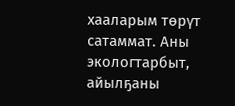хааларым төрүт сатаммат. Аны экологтарбыт, айылҕаны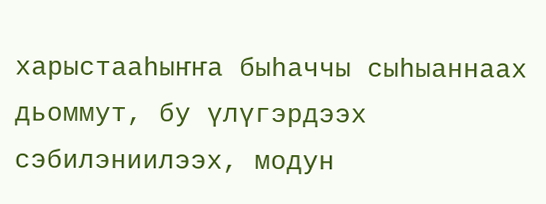харыстааһыҥҥа быһаччы сыһыаннаах дьоммут, бу үлүгэрдээх сэбилэниилээх, модун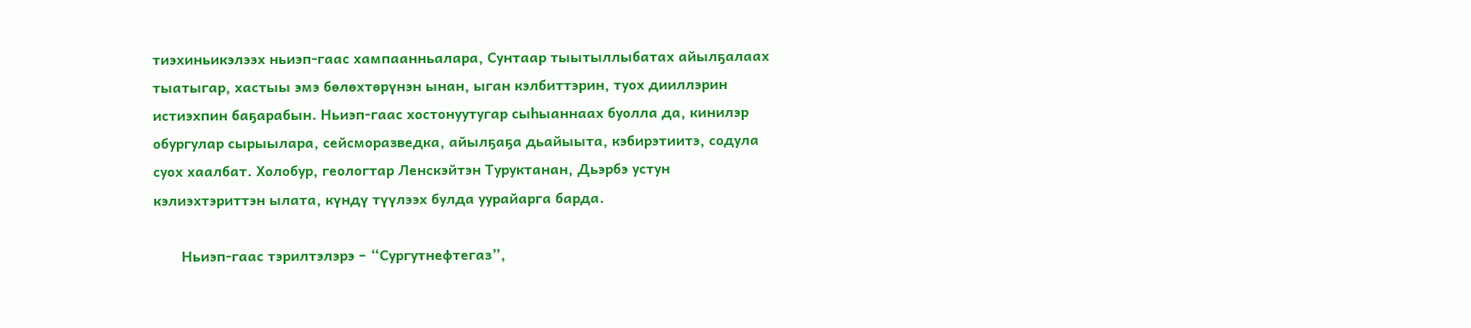тиэхиньикэлээх ньиэп-гаас хампаанньалара, Сунтаар тыытыллыбатах айылҕалаах тыатыгар, хастыы эмэ бөлөхтөрүнэн ынан, ыган кэлбиттэрин, туох дииллэрин истиэхпин баҕарабын. Ньиэп-гаас хостонуутугар сыһыаннаах буолла да, кинилэр обургулар сырыылара, сейсморазведка, айылҕаҕа дьайыыта, кэбирэтиитэ, содула суох хаалбат. Холобур, геологтар Ленскэйтэн Туруктанан, Дьэрбэ устун кэлиэхтэриттэн ылата, күндү түүлээх булда уурайарга барда.

       Ньиэп-гаас тэрилтэлэрэ – “Сургутнефтегаз”,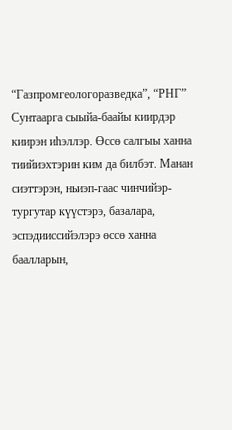“Газпромгеологоразведка”, “РНГ” Сунтаарга сыыйа-баайы киирдэр киирэн иһэллэр. Өссө салгыы ханна тиийиэхтэрин ким да билбэт. Манан сиэттэрэн, ньиэп-гаас чинчийэр-тургутар күүстэрэ, базалара, эспэдииссийэлэрэ өссө ханна баалларын,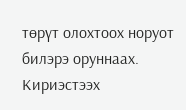төрүт олохтоох норуот билэрэ оруннаах. Кириэстээх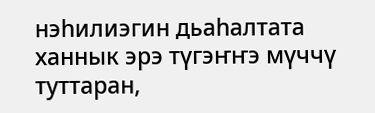нэһилиэгин дьаһалтата ханнык эрэ түгэҥҥэ мүччү туттаран,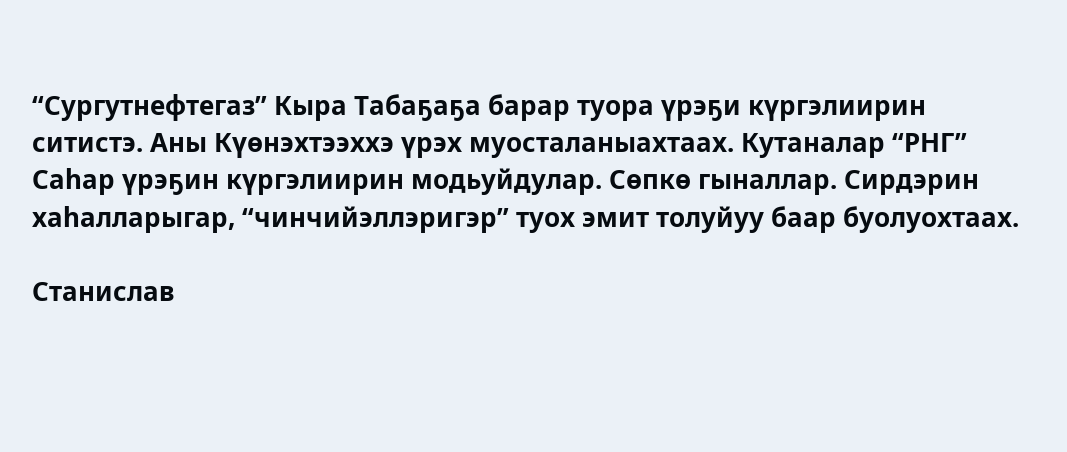“Сургутнефтегаз” Кыра Табаҕаҕа барар туора үрэҕи күргэлиирин ситистэ. Аны Күөнэхтээххэ үрэх муосталаныахтаах. Кутаналар “РНГ” Саһар үрэҕин күргэлиирин модьуйдулар. Сөпкө гыналлар. Сирдэрин хаһалларыгар, “чинчийэллэригэр” туох эмит толуйуу баар буолуохтаах.

Станислав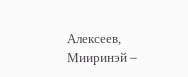Алексеев, Мииринэй –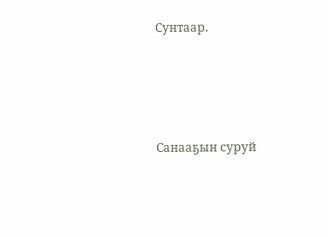Сунтаар.





Санааҕын суруй